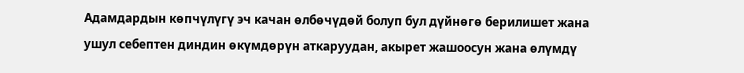Адамдардын көпчүлүгү эч качан өлбөчүдөй болуп бул дүйнөгө берилишет жана
ушул себептен диндин өкүмдөрүн аткаруудан, акырет жашоосун жана өлүмдү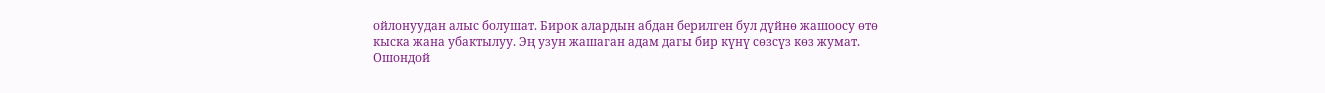ойлонуудан алыс болушат. Бирок алардын абдан берилген бул дүйнө жашоосу өтө
кыска жана убактылуу. Эң узун жашаган адам дагы бир күнү сөзсүз көз жумат.
Ошондой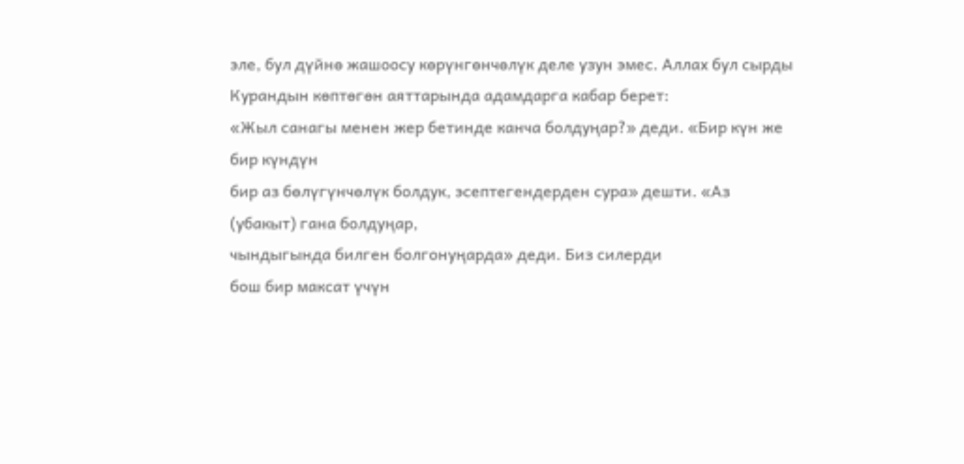эле, бул дүйнө жашоосу көрүнгөнчөлүк деле узун эмес. Аллах бул сырды
Курандын көптөгөн аяттарында адамдарга кабар берет:
«Жыл санагы менен жер бетинде канча болдуңар?» деди. «Бир күн же бир күндүн
бир аз бөлүгүнчөлүк болдук, эсептегендерден сура» дешти. «Аз (убакыт) гана болдуңар,
чындыгында билген болгонуңарда» деди. Биз силерди
бош бир максат үчүн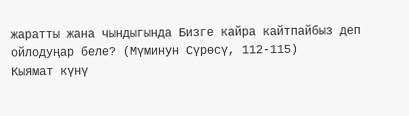жаратты жана чындыгында Бизге кайра кайтпайбыз деп
ойлодуңар беле? (Мүминун Сүрөсү, 112-115)
Кыямат күнү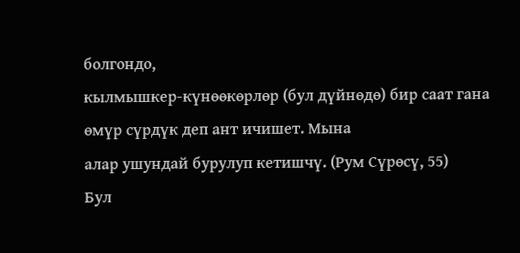болгондо,
кылмышкер-күнөөкөрлөр (бул дүйнөдө) бир саат гана өмүр сүрдүк деп ант ичишет. Мына
алар ушундай бурулуп кетишчү. (Рум Сүрөсү, 55)
Бул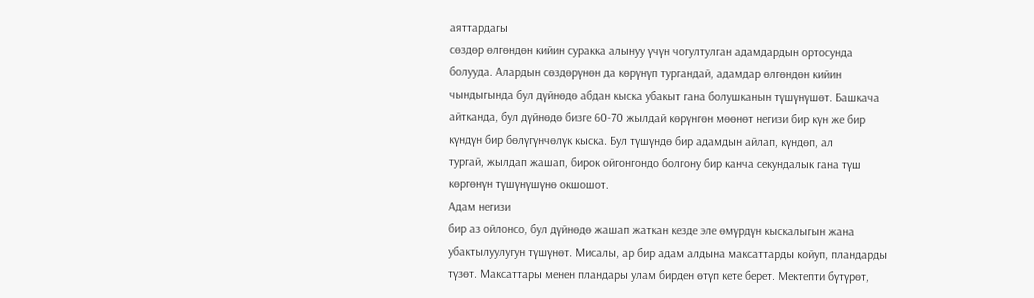аяттардагы
сөздөр өлгөндөн кийин суракка алынуу үчүн чогултулган адамдардын ортосунда
болууда. Алардын сөздөрүнөн да көрүнүп тургандай, адамдар өлгөндөн кийин
чындыгында бул дүйнөдө абдан кыска убакыт гана болушканын түшүнүшөт. Башкача
айтканда, бул дүйнөдө бизге 60-70 жылдай көрүнгөн мөөнөт негизи бир күн же бир
күндүн бир бөлүгүнчөлүк кыска. Бул түшүндө бир адамдын айлап, күндөп, ал
тургай, жылдап жашап, бирок ойгонгондо болгону бир канча секундалык гана түш
көргөнүн түшүнүшүнө окшошот.
Адам негизи
бир аз ойлонсо, бул дүйнөдө жашап жаткан кезде эле өмүрдүн кыскалыгын жана
убактылуулугун түшүнөт. Мисалы, ар бир адам алдына максаттарды койуп, пландарды
түзөт. Максаттары менен пландары улам бирден өтүп кете берет. Мектепти бүтүрөт,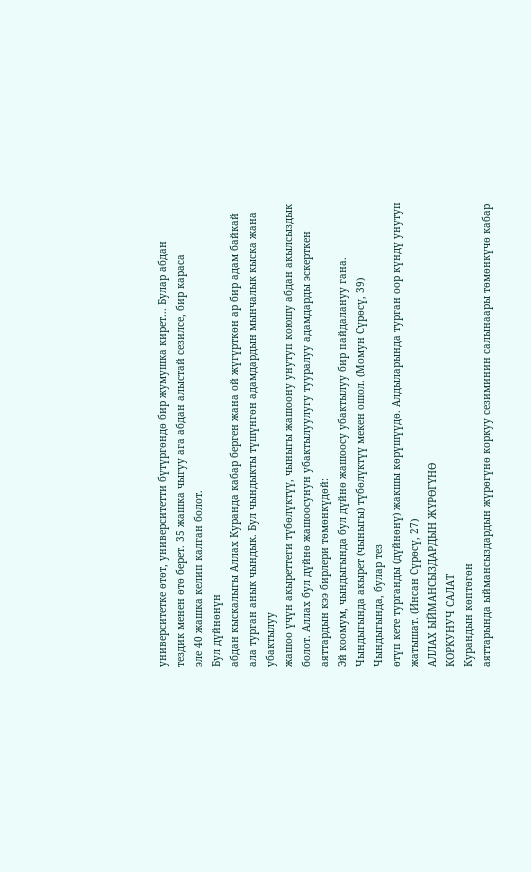университетке өтөт, университетти бүтүргөндө бир жумушка кирет... Булар абдан
тездик менен өтө берет. 35 жашка чыгуу ага абдан алыстай сезилсе, бир караса
эле 40 жашка келип калган болот.
Бул дүйнөнүн
абдан кыскалыгы Аллах Куранда кабар берген жана ой жүгүрткөн ар бир адам байкай
ала турган анык чындык. Бул чындыкты түшүнгөн адамдардын мынчалык кыска жана убактылуу
жашоо үчүн акыреттеги түбөлүктүү, чыныгы жашоону унутуп коюшу абдан акылсыздык
болот. Аллах бул дүйнө жашоосунун убактылуулугу тууралуу адамдарды эскерткен
аяттардын кээ бирлери төмөнкүдөй:
Эй коомум, чындыгында бул дүйнө жашоосу убактылуу бир пайдалануу гана.
Чындыгында акырет (чыныгы) түбөлүктүү мекен ошол. (Момун Сүрөсү, 39)
Чындыгында, булар тез
өтүп кете турганды (дүйнөнү) жакшы көрүшүүдө. Алдыларында турган оор күндү унутуп
жатышат. (Инсан Сүрөсү, 27)
АЛЛАХ ЫЙМАНСЫЗДАРДЫН ЖҮРӨГҮНӨ
КОРКУНУЧ САЛАТ
Курандын көптөгөн
аяттарында ыймансыздардын жүрөгүнө коркуу сезиминин салынаары төмөнкүчө кабар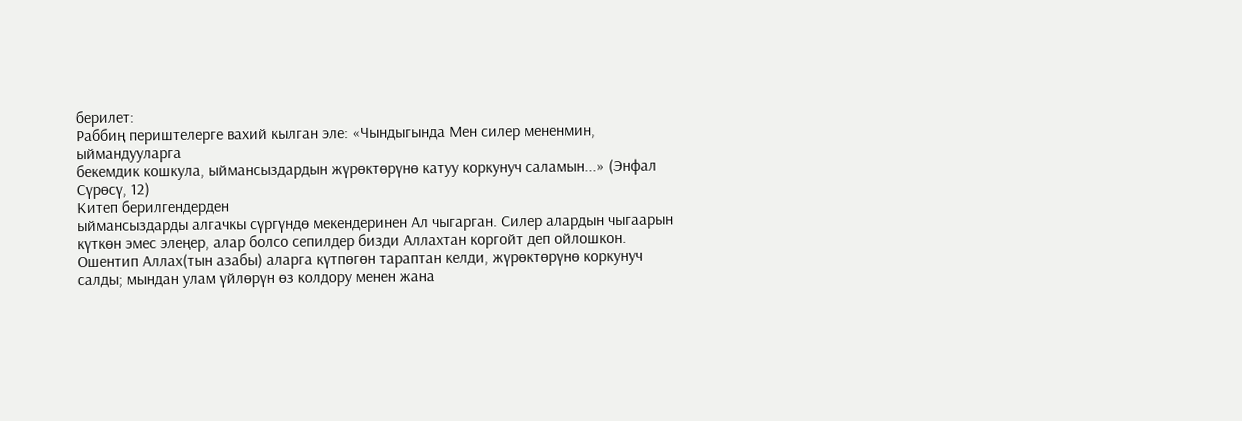берилет:
Раббиң периштелерге вахий кылган эле: «Чындыгында Мен силер мененмин, ыймандууларга
бекемдик кошкула, ыймансыздардын жүрөктөрүнө катуу коркунуч саламын...» (Энфал
Сүрөсү, 12)
Китеп берилгендерден
ыймансыздарды алгачкы сүргүндө мекендеринен Ал чыгарган. Силер алардын чыгаарын
күткөн эмес элеңер, алар болсо сепилдер бизди Аллахтан коргойт деп ойлошкон.
Ошентип Аллах(тын азабы) аларга күтпөгөн тараптан келди, жүрөктөрүнө коркунуч
салды; мындан улам үйлөрүн өз колдору менен жана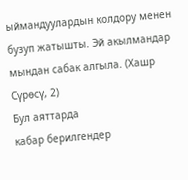ыймандуулардын колдору менен
бузуп жатышты. Эй акылмандар мындан сабак алгыла. (Хашр Сүрөсү, 2)
Бул аяттарда
кабар берилгендер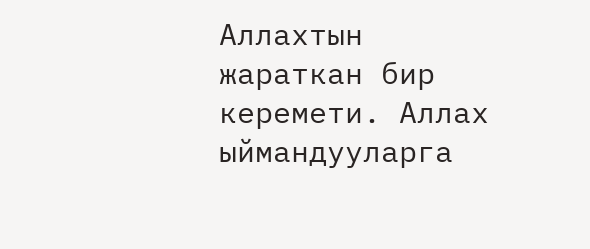Аллахтын жараткан бир керемети. Аллах ыймандууларга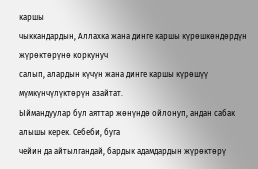каршы
чыккандардын, Аллахка жана динге каршы күрөшкөндөрдүн жүрөктөрүнө коркунуч
салып, алардын күчүн жана динге каршы күрөшүү мүмкүнчүлүктөрүн азайтат.
Ыймандуулар бул аяттар жөнүндө ойлонуп, андан сабак алышы керек. Себеби, буга
чейин да айтылгандай, бардык адамдардын жүрөктөрү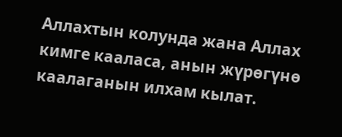Аллахтын колунда жана Аллах
кимге кааласа, анын жүрөгүнө каалаганын илхам кылат.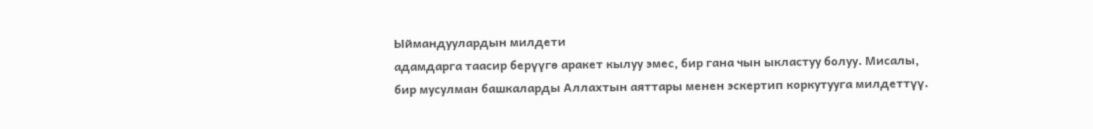Ыймандуулардын милдети
адамдарга таасир берүүгө аракет кылуу эмес, бир гана чын ыкластуу болуу. Мисалы,
бир мусулман башкаларды Аллахтын аяттары менен эскертип коркутууга милдеттүү.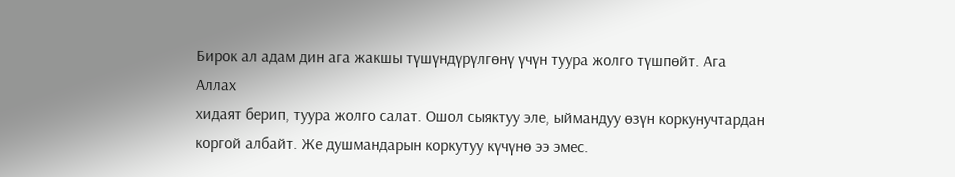Бирок ал адам дин ага жакшы түшүндүрүлгөнү үчүн туура жолго түшпөйт. Ага Аллах
хидаят берип, туура жолго салат. Ошол сыяктуу эле, ыймандуу өзүн коркунучтардан
коргой албайт. Же душмандарын коркутуу күчүнө ээ эмес.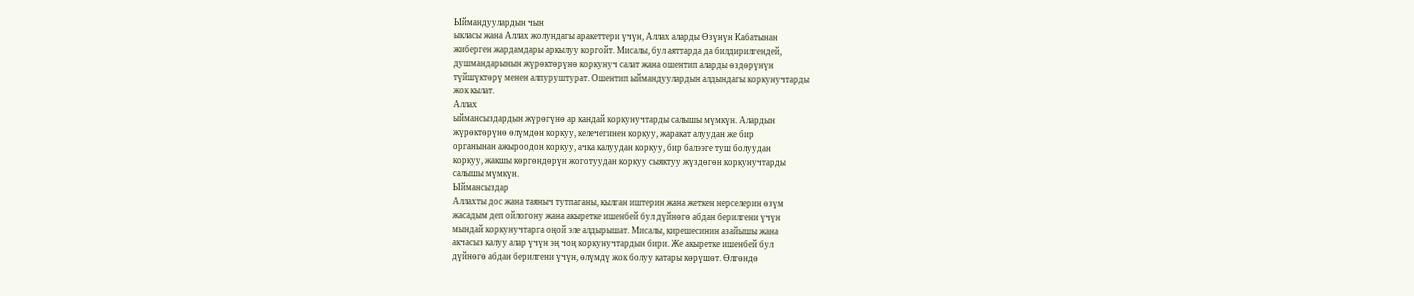Ыймандуулардын чын
ыкласы жана Аллах жолундагы аракеттери үчүн, Аллах аларды Өзүнүн Кабатынан
жиберген жардамдары аркылуу коргойт. Мисалы, бул аяттарда да билдирилгендей,
душмандарынын жүрөктөрүнө коркунуч салат жана ошентип аларды өздөрүнүн
түйшүктөрү менен алпуруштурат. Ошентип ыймандуулардын алдындагы коркунучтарды
жок кылат.
Аллах
ыймансыздардын жүрөгүнө ар кандай коркунучтарды салышы мүмкүн. Алардын
жүрөктөрүнө өлүмдөн коркуу, келечегинен коркуу, жаракат алуудан же бир
органынан ажыроодон коркуу, ачка калуудан коркуу, бир балээге туш болуудан
коркуу, жакшы көргөндөрүн жоготуудан коркуу сыяктуу жүздөгөн коркунучтарды
салышы мүмкүн.
Ыймансыздар
Аллахты дос жана таяныч тутпаганы, кылган иштерин жана жеткен нерселерин өзүм
жасадым деп ойлогону жана акыретке ишенбей бул дүйнөгө абдан берилгени үчүн
мындай коркунучтарга оңой эле алдырышат. Мисалы, кирешесинин азайышы жана
акчасыз калуу алар үчүн эң чоң коркунучтардын бири. Же акыретке ишенбей бул
дүйнөгө абдан берилгени үчүн, өлүмдү жок болуу катары көрүшөт. Өлгөндө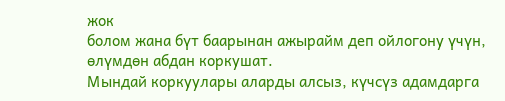жок
болом жана бүт баарынан ажырайм деп ойлогону үчүн, өлүмдөн абдан коркушат.
Мындай коркуулары аларды алсыз, күчсүз адамдарга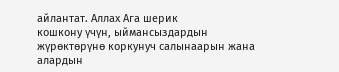айлантат. Аллах Ага шерик
кошкону үчүн, ыймансыздардын жүрөктөрүнө коркунуч салынаарын жана алардын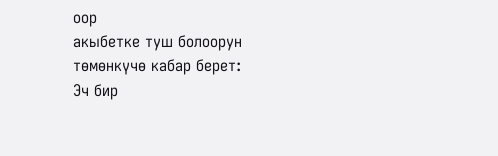оор
акыбетке туш болоорун төмөнкүчө кабар берет:
Эч бир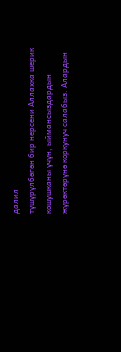далил
түшүрүлбөгөн бир нерсени Аллахка шерик кошушканы үчүн, ыймансыздардын
жүрөктөрүнө коркунуч салабыз. Алардын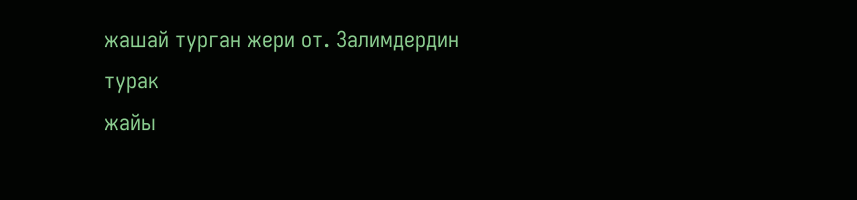жашай турган жери от. Залимдердин турак
жайы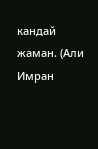кандай жаман. (Али Имран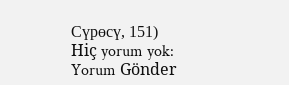Сүрөсү, 151)
Hiç yorum yok:
Yorum Gönder